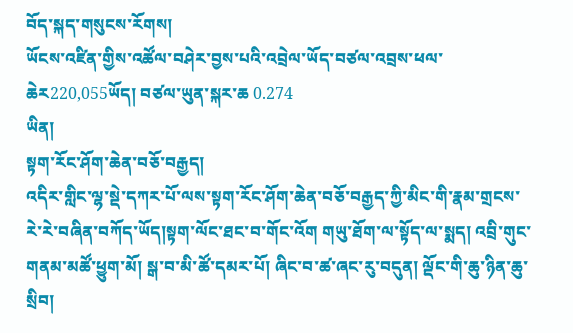བོད་སྐད་གསུངས་རོགས།
ཡོངས་འཛིན་གྱིས་འཚོལ་བཤེར་བྱས་པའི་འབྲེལ་ཡོད་བཙལ་འབྲས་ཕལ་ཆེར220,055ཡོད། བཙལ་ཡུན་སྐར་ཆ 0.274
ཡིན།
སྟག་རོང་ཤོག་ཆེན་བཅོ་བརྒྱད།
འདིར་གླིང་ལྷ་སྡེ་དཀར་པོ་ལས་སྟག་རོང་ཤོག་ཆེན་བཅོ་བརྒྱད་ཀྱི་མིང་གི་རྣམ་གྲངས་རེ་རེ་བཞིན་བཀོད་ཡོད།སྟག་ལོང་ཐང་བ་གོང་འོག གཡུ་ཐོག་ལ་སྟོད་ལ་སྨད། འབྲི་གུང་གནམ་མཚོ་ཕྱུག་མོ། སྒ་བ་མི་ཚོ་དམར་པོ། ཞིང་བ་ཚ་ཞང་རུ་བདུན། ལྡོང་གི་ཆུ་ཉིན་ཆུ་སྲིབ།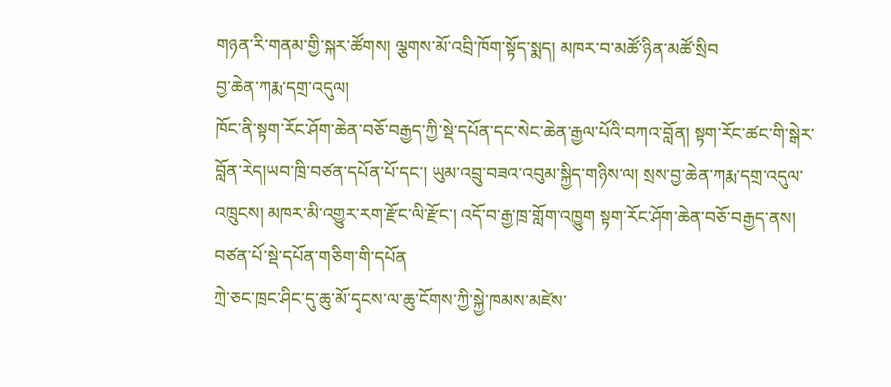གཉན་རི་གནམ་གྱི་སྐར་ཚོགས། ལྕགས་མོ་འབྲི་ཁོག་སྟོད་སྨད། མཁར་བ་མཚོ་ཉིན་མཚོ་སྲིབ
བྱ་ཆེན་ཀརྨ་དགྲ་འདུལ།
ཁོང་ནི་སྟག་རོང་ཤོག་ཆེན་བཅོ་བརྒྱད་ཀྱི་སྡེ་དཔོན་དང་སེང་ཆེན་རྒྱལ་པོའི་བཀའ་བློན། སྟག་རོང་ཚང་གི་སྒེར་བློན་རེད།ཡབ་ཁྲི་བཙན་དཔོན་པོ་དང་། ཡུམ་འབྲུ་བཟའ་འབུམ་སྐྱིད་གཉིས་ལ། སྲས་བྱ་ཆེན་ཀརྨ་དགྲ་འདུལ་འཁྲུངས། མཁར་མི་འགྱུར་རག་རྫོང་ལི་རྫོང་། འདོ་བ་རྒྱ་ཁྲ་གློག་འཁྱུག སྟག་རོང་ཤོག་ཆེན་བཅོ་བརྒྱད་ནས། བཙན་པོ་སྡེ་དཔོན་གཅིག་གི་དཔོན
ཀྲེ་ཅང་ཁྲང་ཤིང་དུ་ཆུ་མོ་དྭངས་ལ་ཆུ་ངོགས་ཀྱི་སྐྱེ་ཁམས་མཛེས་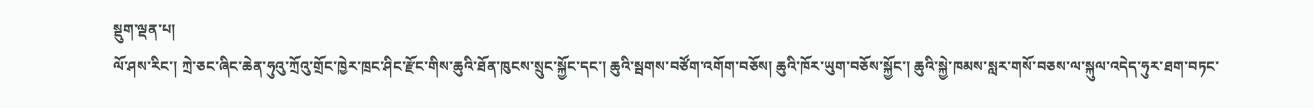སྡུག་ལྡན་པ།
ལོ་ཤས་རིང་། ཀྲེ་ཅང་ཞིང་ཆེན་ཧུའུ་ཀྲོའུ་གྲོང་ཁྱེར་ཁྲང་ཤིང་རྫོང་གིས་ཆུའི་ཐོན་ཁུངས་སྲུང་སྐྱོང་དང་། ཆུའི་སྦགས་བཙོག་འགོག་བཅོས། ཆུའི་ཁོར་ཡུག་བཅོས་སྐྱོང་། ཆུའི་སྐྱེ་ཁམས་སླར་གསོ་བཅས་ལ་སྐུལ་འདེད་ཧུར་ཐག་བཏང་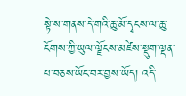སྟེ་ས་གནས་དེ་གའི་ཆུ་མོ་དྭངས་ལ་ཆུ་ངོགས་ཀྱི་ཡུལ་ལྗོངས་མཛེས་སྡུག་ལྡན་པ་བཅས་ཡོང་བར་བྱས་ཡོད། འདི་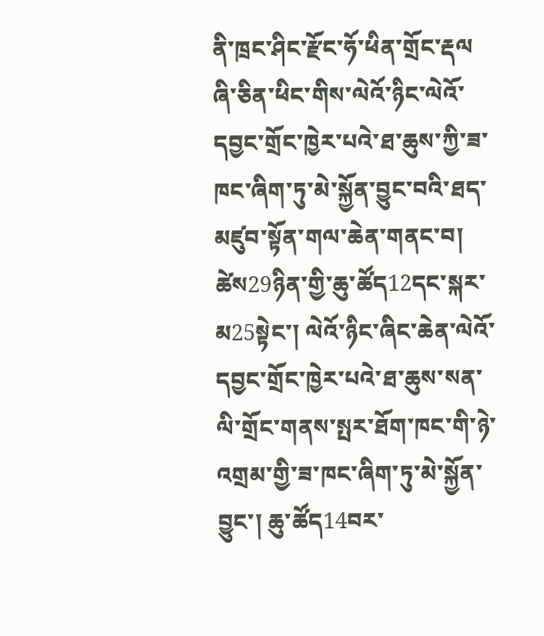ནི་ཁྲང་ཤིང་རྫོང་ཧོ་ཕིན་གྲོང་རྡལ
ཞི་ཅིན་ཕིང་གིས་ལེའོ་ཉིང་ལེའོ་དབྱང་གྲོང་ཁྱེར་པའེ་ཐ་ཆུས་ཀྱི་ཟ་ཁང་ཞིག་ཏུ་མེ་སྐྱོན་བྱུང་བའི་ཐད་མཛུབ་སྟོན་གལ་ཆེན་གནང་བ།
ཚེས29ཉིན་གྱི་ཆུ་ཚོད12དང་སྐར་མ25སྟེང་། ལེའོ་ཉིང་ཞིང་ཆེན་ལེའོ་དབྱང་གྲོང་ཁྱེར་པའེ་ཐ་ཆུས་སན་ལི་གྲོང་གནས་སྤར་ཐོག་ཁང་གི་ཉེ་འགྲམ་གྱི་ཟ་ཁང་ཞིག་ཏུ་མེ་སྐྱོན་བྱུང་། ཆུ་ཚོད14བར་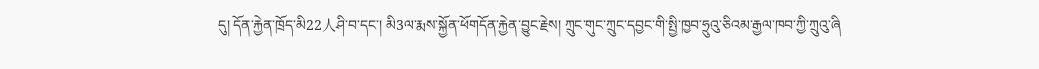དུ། དོན་རྐྱེན་ཁྲོད་མི22人ཤི་བ་དང་། མི3ལ་རྨས་སྐྱོན་ཕོགདོན་རྐྱེན་བྱུང་རྗེས། ཀྲུང་གུང་ཀྲུང་དབྱང་གི་སྤྱི་ཁྱབ་ཧྲུའུ་ཅིའམ་རྒྱལ་ཁབ་ཀྱི་ཀྲུའུ་ཞི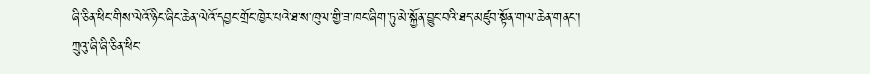ཞི་ཅིན་ཕིང་གིས་ལེའོ་ཉིང་ཞིང་ཆེན་ལེའོ་དབྱང་གྲོང་ཁྱེར་པའེ་ཐ་ས་ཁུལ་གྱི་ཟ་ཁང་ཞིག་ཏུ་མེ་སྐྱོན་བྱུང་བའི་ཐད་མཛུབ་སྟོན་གལ་ཆེན་གནང་།
ཀྲུའུ་ཞི་ཞི་ཅིན་ཕིང་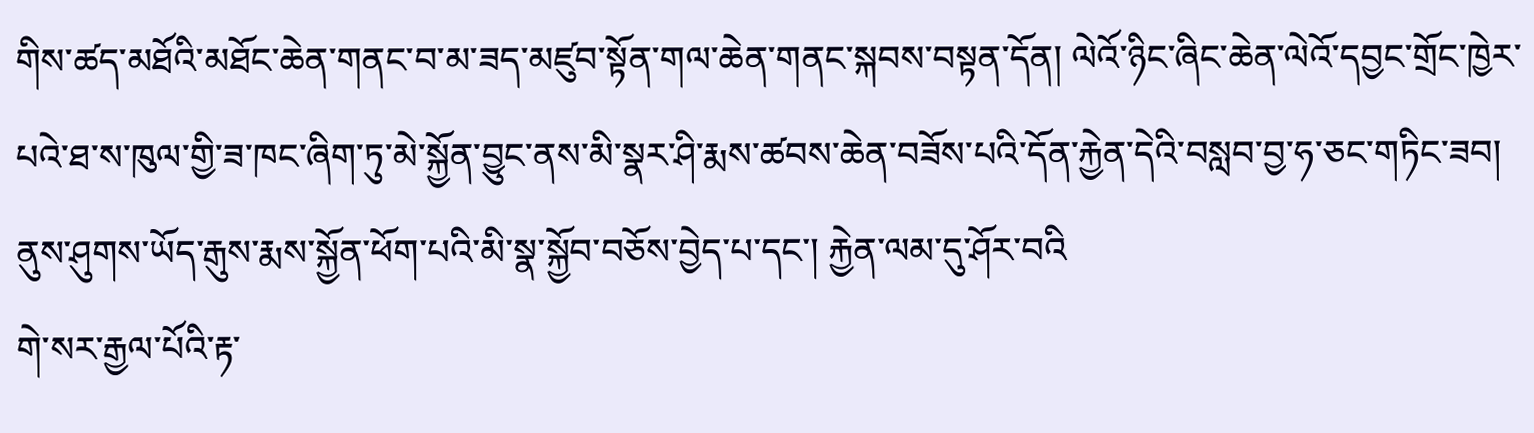གིས་ཚད་མཐོའི་མཐོང་ཆེན་གནང་བ་མ་ཟད་མཛུབ་སྟོན་གལ་ཆེན་གནང་སྐབས་བསྟན་དོན། ལེའོ་ཉིང་ཞིང་ཆེན་ལེའོ་དབྱང་གྲོང་ཁྱེར་པའེ་ཐ་ས་ཁུལ་གྱི་ཟ་ཁང་ཞིག་ཏུ་མེ་སྐྱོན་བྱུང་ནས་མི་སྣར་ཤི་རྨས་ཚབས་ཆེན་བཟོས་པའི་དོན་རྐྱེན་དེའི་བསླབ་བྱ་ཧ་ཅང་གཏིང་ཟབ། ནུས་ཤུགས་ཡོད་རྒུས་རྨས་སྐྱོན་ཕོག་པའི་མི་སྣ་སྐྱོབ་བཅོས་བྱེད་པ་དང་། རྐྱེན་ལམ་དུ་ཤོར་བའི
གེ་སར་རྒྱལ་པོའི་རྟ་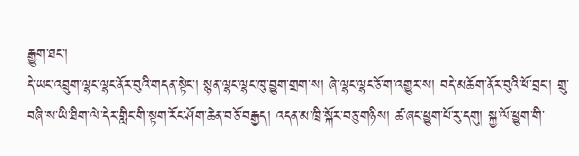རྒྱུག་ཐང་།
དེ་ཡང་འབྲུག་ལྷང་ལྷང་ནོར་བུའི་གདན་སྟེང་། སྙན་ལྷང་ལྷང་ཁུ་བྱུག་གྲག་ས། ཞེ་ལྷང་ལྷང་ཅོ་ག་འགྱུར་ས། བདེ་མཆོག་ནོར་བུའི་ཕོ་བྲང་། གྲུ་བཞི་ས་ཡི་ཐིག་ལེ་དེར་གླིང་གི་སྟག་རོང་ཤོག་ཆེན་བཅོ་བརྒྱད། འདན་མ་ཁྲི་སྐོར་བཅུ་གཉིས། ཚ་ཞང་ཕྱུག་པོ་རུ་དགུ། སྐྱ་ལོ་ཕྱུག་གི་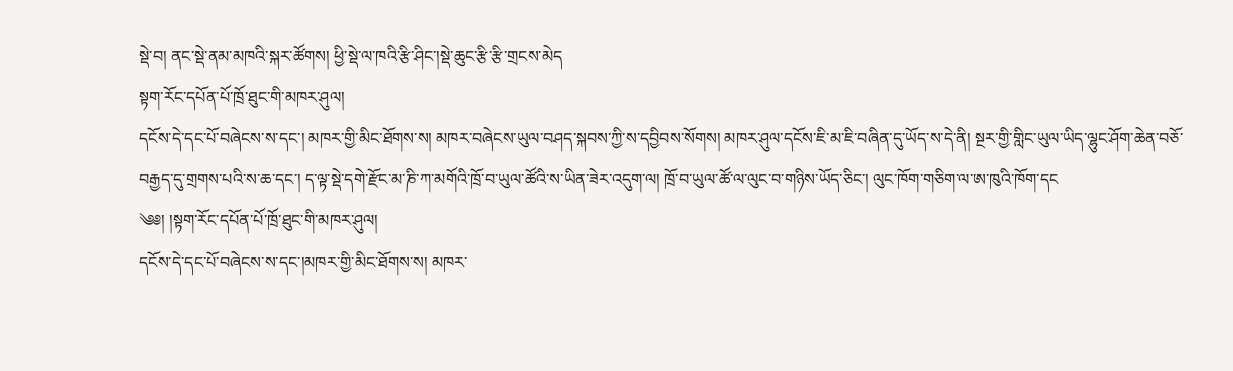སྡེ་བ། ནང་སྡེ་ནམ་མཁའི་སྐར་ཚོགས། ཕྱི་སྡེ་ལ་ཁའི་རྩི་ཤིང་།སྡེ་ཆུང་རྩི་རྩི་གྲངས་མེད
སྟག་རོང་དཔོན་པོ་ཁྲོ་ཐུང་གི་མཁར་ཤུལ།
དངོས་དེ་དང་པོ་བཞེངས་ས་དང་། མཁར་གྱི་མིང་ཐོགས་ས། མཁར་བཞེངས་ཡུལ་བཤད་སྐབས་ཀྱི་ས་དབྱིབས་སོགས། མཁར་ཤུལ་དངོས་ཇི་མ་ཇི་བཞིན་དུ་ཡོད་ས་དེ་ནི། སྔར་གྱི་གླིང་ཡུལ་ཡིད་ལྷུང་ཤོག་ཆེན་བཅོ་བརྒྱད་དུ་གྲགས་པའི་ས་ཆ་དང་། ད་ལྟ་སྡེ་དགེ་རྫོང་མ་ཎི་ཀ་མགོའི་ཁྲོ་བ་ཡུལ་ཚོའི་ས་ཡིན་ཟེར་འདུག་ལ། ཁྲོ་བ་ཡུལ་ཚོ་ལ་ལུང་བ་གཉིས་ཡོད་ཅིང་། ལུང་ཁོག་གཅིག་ལ་ཨ་ཁུའི་ཁོག་དང
༄༅། །སྟག་རོང་དཔོན་པོ་ཁྲོ་ཐུང་གི་མཁར་ཤུལ།
དངོས་དེ་དང་པོ་བཞེངས་ས་དང་།མཁར་གྱི་མིང་ཐོགས་ས། མཁར་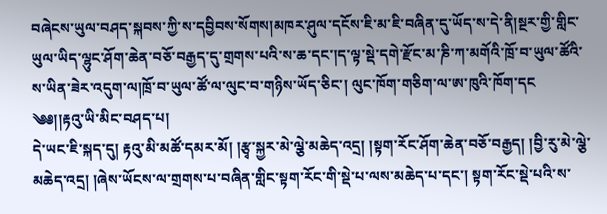བཞེངས་ཡུལ་བཤད་སྐབས་ཀྱི་ས་དབྱིབས་སོགས།མཁར་ཤུལ་དངོས་ཇི་མ་ཇི་བཞིན་དུ་ཡོད་ས་དེ་ནི།སྔར་གྱི་གླིང་ཡུལ་ཡིད་ལྷུང་ཤོག་ཆེན་བཅོ་བརྒྱད་དུ་གྲགས་པའི་ས་ཆ་དང་།ད་ལྟ་སྡེ་དགེ་རྫོང་མ་ཎི་ཀ་མགོའི་ཁྲོ་བ་ཡུལ་ཚོའི་ས་ཡིན་ཟེར་འདུག་ལ།ཁྲོ་བ་ཡུལ་ཚོ་ལ་ལུང་བ་གཉིས་ཡོད་ཅིང་། ལུང་ཁོག་གཅིག་ལ་ཨ་ཁུའི་ཁོག་དང
༄༅།།རྟའུ་ཡི་མིང་བཤད་པ།
དེ་ཡང་ཇི་སྐད་དུ། རྟའུ་མི་མཚོ་དམར་མོ། །རྩྭ་སྐྱར་མེ་ལྕེ་མཆེད་འདྲ། །སྟག་རོང་ཤོག་ཆེན་བཅོ་བརྒྱད། །བྱི་རུ་མེ་ལྕེ་མཆེད་འདྲ། །ཞེས་ཡོངས་ལ་གྲགས་པ་བཞིན་གླིང་སྟག་རོང་གི་སྡེ་པ་ལས་མཆེད་པ་དང་། སྟག་རོང་སྡེ་པའི་ས་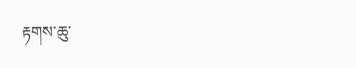རྟགས་ཆུ་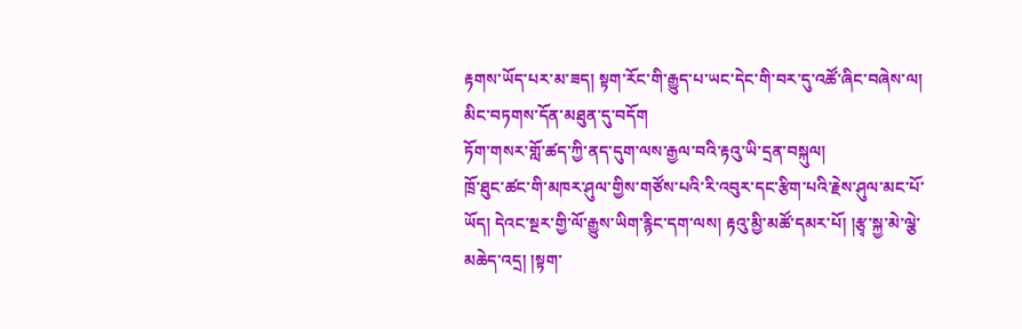རྟགས་ཡོད་པར་མ་ཟད། སྟག་རོང་གི་རྒྱུད་པ་ཡང་དེང་གི་བར་དུ་འཚོ་ཞིང་བཞེས་ལ། མིང་བཏགས་དོན་མཐུན་དུ་བདོག
ཏོག་གསར་གློ་ཚད་ཀྱི་ནད་དུག་ལས་རྒྱལ་བའི་རྟའུ་ཡི་དྲན་བསྐུལ།
ཁྲོ་ཐུང་ཚང་གི་མཁར་ཤུལ་གྱིས་གཙོས་པའི་རི་འབུར་དང་རྩིག་པའི་རྗེས་ཤུལ་མང་པོ་ཡོད། དེའང་སྔར་གྱི་ལོ་རྒྱུས་ཡིག་རྙིང་དག་ལས། རྟའུ་མྱི་མཚོ་དམར་པོ། །རྩྭ་སྐྱ་མེ་ལྕེ་མཆེད་འདྲ། །སྟག་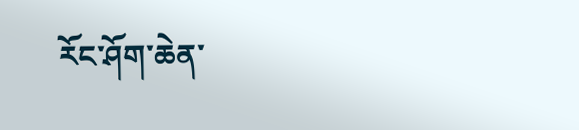རོང་ཤོག་ཆེན་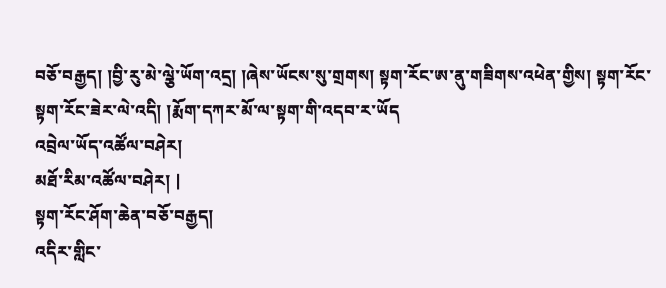བཅོ་བརྒྱད། །བྱི་རུ་མེ་ལྕེ་ཡོག་འདྲ། །ཞེས་ཡོངས་སུ་གྲགས། སྟག་རོང་ཨ་ནུ་གཟིགས་འཕེན་གྱིས། སྟག་རོང་སྟག་རོང་ཟེར་ལེ་འདི། །རྨོག་དཀར་མོ་ལ་སྟག་གི་འདབ་ར་ཡོད
འབྲེལ་ཡོད་འཚོལ་བཤེར།
མཐོ་རིམ་འཚོལ་བཤེར། |
སྟག་རོང་ཤོག་ཆེན་བཅོ་བརྒྱད།
འདིར་གླིང་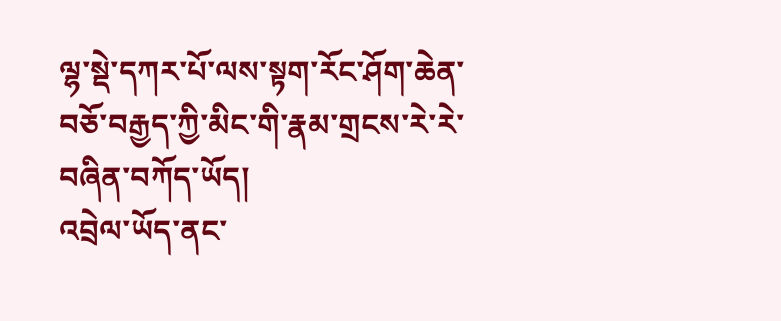ལྷ་སྡེ་དཀར་པོ་ལས་སྟག་རོང་ཤོག་ཆེན་བཅོ་བརྒྱད་ཀྱི་མིང་གི་རྣམ་གྲངས་རེ་རེ་བཞིན་བཀོད་ཡོད།
འབྲེལ་ཡོད་ནང་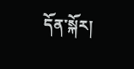དོན་སྐོར།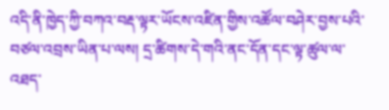འདི་ནི་ཁྱེད་ཀྱི་བཀའ་བརྡ་ལྟར་ཡོངས་འཛིན་གྱིས་འཚོལ་བཤེར་བྱས་པའི་བཙལ་འབྲས་ཡིན་པ་ལས། དྲ་ཚིགས་དེ་གའི་ནང་དོན་དང་ལྟ་ཚུལ་ལ་འཐད་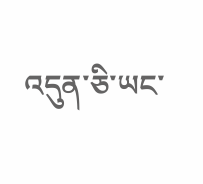འདུན་ཅི་ཡང་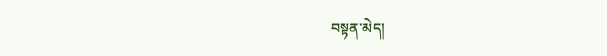བསྟན་མེད།